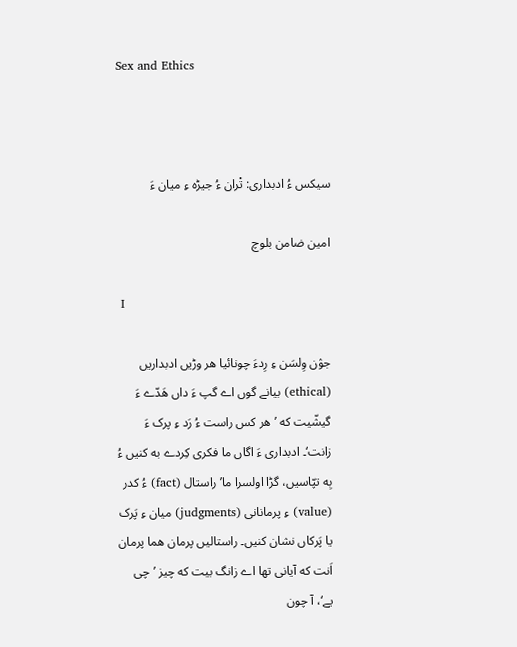Sex and Ethics



سیکس ءُ ادبداری: تْران ءُ جیڑه ءِ میان ءَ

امین ضامن بلوچ

 I

جوٛن وِلسَن ءِ رِدءَ چونائیا هر وڑیں ادبداریں (ethical) بیانے گوں اے گپ ءَ داں ھَدّے ءَ گیشّیت که ’هر کس راست ءُ رَد ءِ پرک ءَ زانت‘۔ ادبداری ءَ اگاں ما فکری کِردے به کنیں ءُ بِه تپّاسیں، گڑا اولسرا ما’راستال (fact) ءُ کدر (value) ءِ پرمانانی (judgments) میان ءِ پَرک یا پَرکاں نشان کنیں۔ راستالیں پرمان هما پرمان اَنت که آیانی تها اے زانگ بیت که چیز ’چی یے‘، آ چون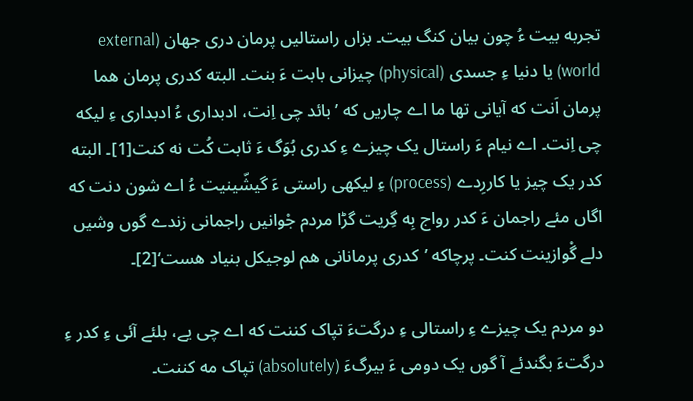تجربه بیت ءُ چون بیان کنگ بیت۔ بزاں راستالیں پرمان دری جهان (external world) یا دنیا ءِ جسدی (physical) چیزانی بابت ءَ بنت۔ البته کدری پرمان هما پرمان اَنت که آیانی تها ما اے چاریں که ’بائد چی اِنت، ادبداری ءُ ادبداری ءِ لیکه چی اِنت۔ اے نیام ءَ راستال یک چیزے ءِ کدری بُوَگ ءَ ثابت کُت نه کنت[1]۔ البته کدر یک چیز یا کاررِدے (process) ءِ لیکهی راستی ءَ گیشّینیت ءُ اے شون دنت که اگاں مئے راجمان ءَ کدر رواج بِه گِریت گڑا مردم جْوانیں راجمانی زندے گوں وشیں دلے گْوازینت کنت۔ پرچاکه ’کدری پرمانانی هم لوجیکل بنیاد هست‘[2]۔

دو مردم یک چیزے ءِ راستالی ءِ درگتءَ تپاک کننت که اے چی یے، بلئے آئی ءِ کدر ءِ درگتءَ بگندئے آ گوں یک دومی ءَ بیرگءَ (absolutely) تپاک مه کننت۔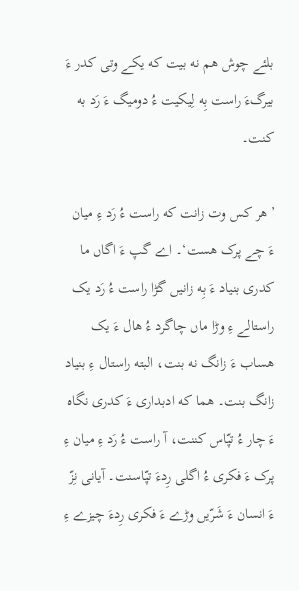بلئے چوش هم نه بیت که یکے وتی کدر ءَ بیرگءَ راست بِه لِیکیت ءُ دومیگ ءَ رَد به کنت۔

’هر کس وت زانت که راست ءُ رَد ءِ میان ءَ چے پرک هست‘۔ اے گپ ءَ اگاں ما کدری بنیاد ءَ بِه زانیں گڑا راست ءُ رَد یک راستالے ءِ وڑا ماں چاگرد ءُ ھال ءَ یک ھساب ءَ زانگ نه بنت، البته راستال ءِ بنیاد زانگ بنت۔ هما که ادبداری ءَ کدری نگاه ءَ چار ءُ تپّاس کننت، آ راست ءُ رَد ءِ میان ءِ پرک ءَ فکری ءُ اگلی رِدءَ تپّاسنت۔ آیانی نِزّ ءَ انسان ءَ شَرّیں وڑے ءَ فکری رِدءَ چیزے ءِ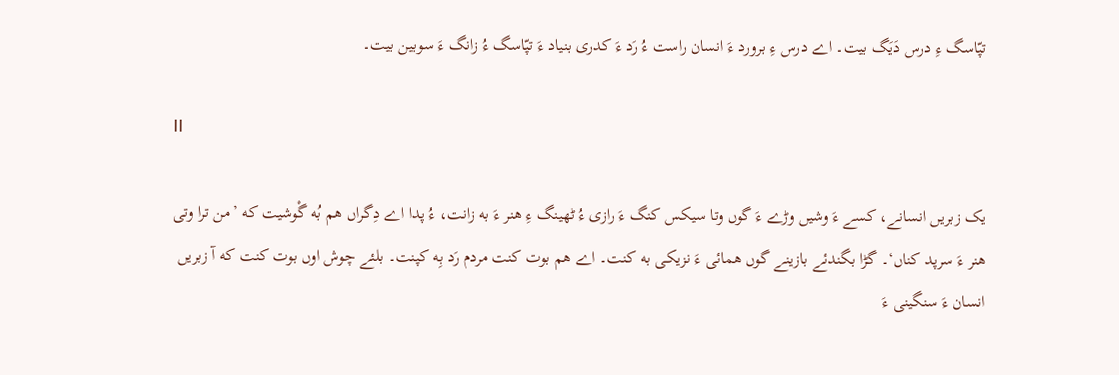تپّاسگ ءِ درس دَیَگ بیت۔ اے درس ءِ برورد ءَ انسان راست ءُ رَد ءَ کدری بنیاد ءَ تپّاسگ ءُ زانگ ءَ سوبین بیت۔

II

یک زبریں انسانے، کسے ءَ وشیں وڑے ءَ گوں وتا سیکس کنگ ءَ رازی ءُ ٹهینگ ءِ هنر ءَ به زانت، ءُ پدا اے دِگراں هم بُه گْوشیت که ’من ترا وتی هنر ءَ سرپد کناں‘۔ گڑا بگندئے بازینے گوں همائی ءَ نزیکی به کنت۔ اے هم بوت کنت مردم رَد بِه کپنت۔ بلئے چوش اوں بوت کنت که آ زبریں انسان ءَ سنگینی ءَ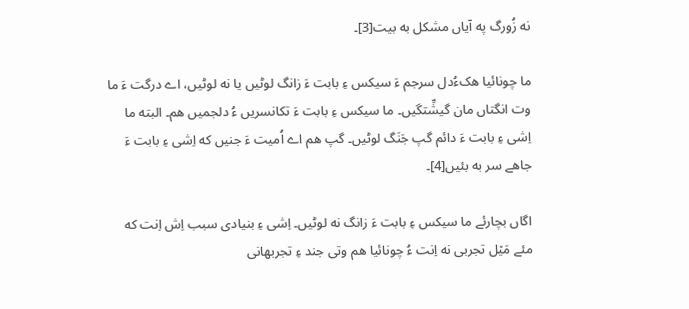نه زُورگ په آیاں مشکل به بیت[3]۔

ما چونائیا ھکءُدل سرجم ءَ سیکس ءِ بابت ءَ زانگ لوٹیں یا نه لوٹیں، اے درگت ءَ ما وت انگتاں مان گیشِّتگیں۔ ما سیکس ءِ بابت ءَ تکانسریں ءُ دلجمیں هم۔ البته ما اِشی ءِ بابت ءَ دائم گپ جَنَگ لوٹیں۔ گپ هم اے اُمیت ءَ جنیں که اِشی ءِ بابت ءَ جاهے سر به بئیں[4]۔

اگاں بچارئے ما سیکس ءِ بابت ءَ زانگ نه لوٹیں۔ اِشی ءِ بنیادی سبب اِش اِنت که مئے مَی٘ل تجربی نه اِنت ءُ چونائیا هم وتی جند ءِ تجربهانی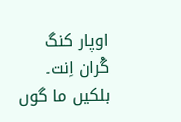اوپار کنگ گْران اِنت۔ بلکیں ما گوں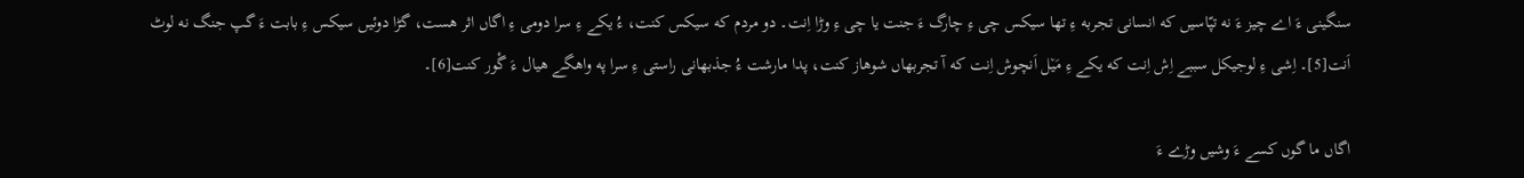سنگینی ءَ اے چیز ءَ نه تپّاسیں که انسانی تجربه ءِ تها سیکس چی ءِ چارگ ءَ جنت یا چی ءِ وڑا اِنت۔ دو مردم که سیکس کنت، ءُ یکے ءِ سرا دومی ءِ اگاں اثر هست، گڑا دوئیں سیکس ءِ بابت ءَ گپ جنگ نه لوٹ اَنت[5]۔ اِشی ءِ لوجیکل سببے اِش اِنت که یکے ءِ مَی٘ل اَنچوش اِنت که آ تجربهاں شوهاز کنت، پدا مارشت ءُ جذبهانی راستی ءِ سرا په واهگے ھیال ءَ گْور کنت[6]۔

اگاں ما گوں کسے ءَ وشیں وڑے ءَ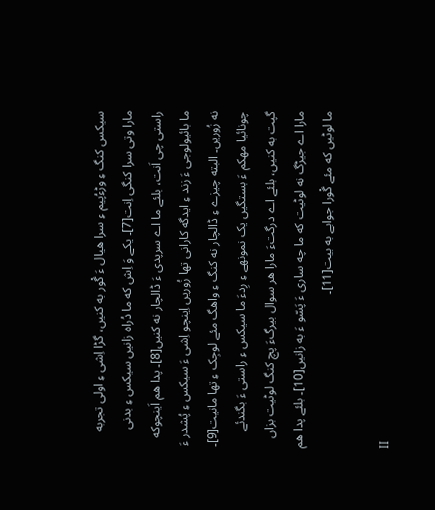سیکس کنگ ءِ وڑءُپیم ءِ سرا ھیال ءَ گْور به کنیں، گڑا اِشی ءِ اولی تجربه مارا وتی سرا کنگی اِنت[7]۔ یکے وَ اِش که ما دُراه زانیں سیکس ءِ بدنی راستی چی اَنت، بلئے ما اے سرپدی ءَ ڈالچار نه کنیں[8]۔ پدا هم اَینچوکه ما بائیولوجی ءَ زند ءِ ایدگه کارانی تها زُوریں اِینچو اِشی ءَ سیکس ءِ پُشدر ءَ نه زُوریں۔ البته چیزے ءِ ڈالچار نه کنگ ءِ واهگ مئے لوجِک ءِ تها مانیت[9]۔ چونائیا مهکم ءَ بستگیں یک نمونهے ءِ رِدءَ ما سیکس ءِ راستی ءَ بگندئے گپت به کنیں، بلئے اے درگتءَ مارا هر سوال بیرگءَ پچ کنگ لوٹیت بزاں مارا اے جیڑگ نه لوٹیت که ما چه ساری ءَ پَسّو ءَ به زانیں[10]۔ بلئے پدا هم ما لوٹیں که مئے گْورا جوابے به بیت[11]۔

II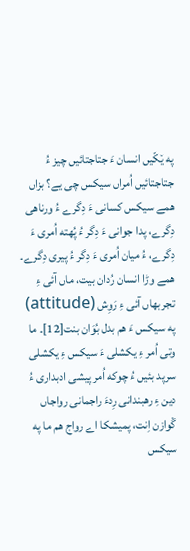په ی٘کّیں انسان ءَ جتاجتائیں چیز ءُ جتاجتائیں اُمراں سیکس چی یے؟ بزاں همے سیکس کسانی ءَ دِگرے ءُ ورناهی دِگرے، پدا جوانی ءَ دِگر ءُ پُهته اُمری ءَ دِگرے، ءُ میان اُمری ءَ دِگر ءُ پیری دِگرے۔ همے وڑا انسان رُدان بیت، ماں آئی ءِ تجربهاں آئی ءِ رَوِش (attitude) په سیکس ءَ هم بدل بُوَان بنت[12]۔ ما وتی اُمر ءِ یکشلی ءَ سیکس ءِ یکشلی سرپد بئیں ءُ چوکه اُمر پیشی ادبداری ءُ دین ءِ رهبندانی رِدءَ راجمانی رواجاں گْوازن اِنت، پمیشکا اے رواج هم ما په سیکس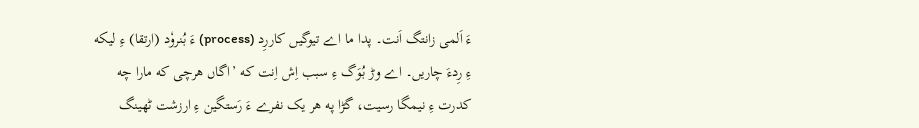ءَ اَلمی زانتگ اَنت۔ پدا ما اے تیوگیں کاررِد (process) ءَ بُنروٗد (ارتقا) ءِ لیکه ءِ رِدءَ چاریں۔ اے وڑ بُوَگ ءِ سبب اِش اِنت که ’اگاں هرچی که مارا چه کدرت ءِ نیمگا رسیت، گڑا په هر یک نفرے ءَ رَستگین ءِ ارزشت ٹهینگ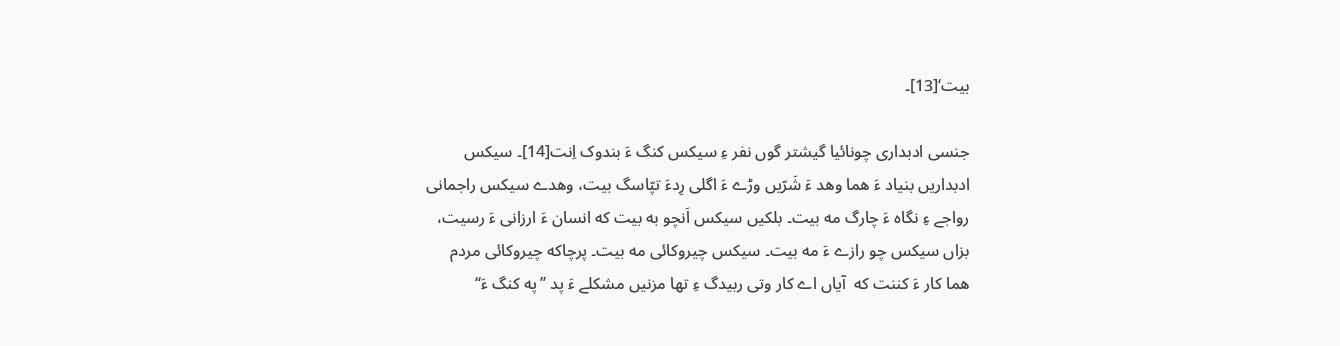بیت‘[13]۔

جنسی ادبداری چونائیا گیشتر گوں نفر ءِ سیکس کنگ ءَ بندوک اِنت[14]۔ سیکس ادبداریں بنیاد ءَ هما وهد ءَ شَرّیں وڑے ءَ اگلی رِدءَ تپّاسگ بیت، وهدے سیکس راجمانی رواجے ءِ نگاه ءَ چارگ مه بیت۔ بلکیں سیکس اَنچو به بیت که انسان ءَ ارزانی ءَ رسیت، بزاں سیکس چو رازے ءَ مه بیت۔ سیکس چیروکائی مه بیت۔ پرچاکه چیروکائی مردم هما کار ءَ کننت که  آیاں اے کار وتی ربیدگ ءِ تها مزنیں مشکلے ءَ پد ’’په کنگ ءَ‘‘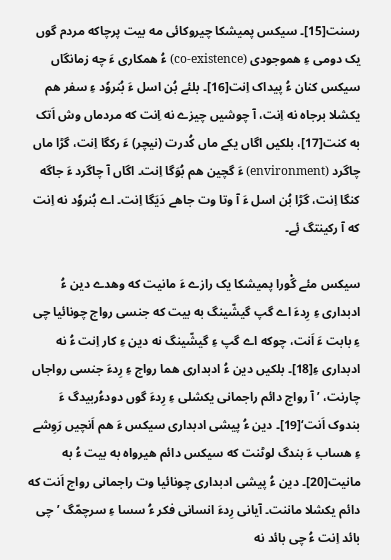رسنت[15]۔ سیکس پمیشکا چیروکائی مه بیت پرچاکه مردم گوں یک دومی ءِ هموجودی (co-existence) ءُ همکاری ءَ چه زمانگاں سیکس کنان ءُ پیداک اِنت[16]۔ بلئے بُن اسل ءَ بُنروٗد ءِ سفر هم یکشلا برجاه نه اِنت، آ چوشیں چیزے نه اِنت که مردماں وش اَتک به کنت[17]، بلکیں اگاں یکے ماں کُدرت (نیچر) ءَ رکگا اِنت، گڑا ماں چاگرد (environment) ءَ گچین هم بُوَگا اِنت۔ اگاں آ چاگرد ءَ جاگه کنگا اِنت، گڑا بُن اسل ءَ آ وتا وت جاهے دَیَگا اِنت۔ اے بُنروٗد نه اِنت که آ رکینتگ ئِے۔

سیکس مئے گْورا پمیشکا یک رازے ءَ مانیت که وهدے دین ءُ ادبداری ءِ رِدءَ اے گپ گیشّینگ به بیت که جنسی رواج چونائیا چی ءِ بابت ءَ اَنت، چوکه اے گپ ءِ گیشّینگ نه دین ءِ کار اِنت ءُ نه ادبداری ءِ[18]۔ بلکیں دین ءُ ادبداری هما رواج ءِ رِدءَ جنسی رواجاں چارنت، ’آ رواج دائم راجمانی یکشلی ءِ رِدءَ گوں دودءُربیدگ ءَ بندوک اَنت‘[19]۔ دین ءُ پیشی ادبداری سیکس ءَ هم اَنچیں رَوِشے ءِ ھساب ءَ بندگ لوٹنت که سیکس دائم ھیرواه به بیت ءُ به مانیت[20]۔ دین ءُ پیشی ادبداری چونائیا وت راجمانی رواج اَنت که دائم یکشلا ماننت۔ آیانی رِدءَ انسانی فکر ءُ سسا ءِ سرچمّگ ’چی بائد اِنت ءُ چی بائد نه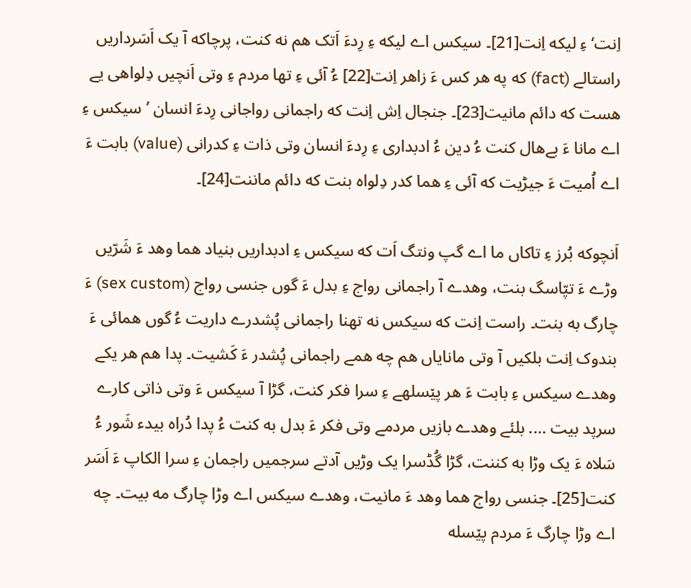اِنت‘ ءِ لیکه اِنت[21]۔ سیکس اے لیکه ءِ رِدءَ اَتک هم نه کنت، پرچاکه آ یک اَسَرداریں راستالے (fact) که په هر کس ءَ زاهر اِنت[22] ءُ آئی ءِ تها مردم ءِ وتی اَنچیں دِلواهی یے هست که دائم مانیت[23]۔ جنجال اِش اِنت که راجمانی رواجانی رِدءَ انسان ’سیکس ءِ اے مانا ءَ بےھال کنت ءُ دین ءُ ادبداری ءِ رِدءَ انسان وتی ذات ءِ کدرانی (value) بابت ءَ اے اُمیت ءَ جیڑیت که آئی ءِ هما کدر دِلواه بنت که دائم ماننت[24]۔

اَنچوکه بُرز ءِ تاکاں ما اے گپ ونتگ اَت که سیکس ءِ ادبداریں بنیاد هما وهد ءَ شَرّیں وڑے ءَ تپّاسگ بنت، وهدے آ راجمانی رواج ءِ بدل ءَ گوں جنسی رواج (sex custom) ءَ چارگ به بنت۔ راست اِنت که سیکس نه تهنا راجمانی پُشدرے داریت ءُ گوں همائی ءَ بندوک اِنت بلکیں آ وتی مانایاں هم چه همے راجمانی پُشدر ءَ کَشیت۔ پدا هم هر یکے وهدے سیکس ءِ بابت ءَ هر پی٘سلهے ءِ سرا فکر کنت، گڑا آ سیکس ءَ وتی ذاتی کارے سرپد بیت …. بلئے وهدے بازیں مردمے وتی فکر ءَ بدل به کنت ءُ پدا دُراه بیدء شَور ءُ سَلاه ءَ یک وڑا به کننت، گڑا گُڈسرا یک وڑیں آدتے سرجمیں راجمان ءِ سرا الکاپ ءَ اَسَر کنت[25]۔ جنسی رواج هما وهد ءَ مانیت، وهدے سیکس اے وڑا چارگ مه بیت۔ چه اے وڑا چارگ ءَ مردم پی٘سله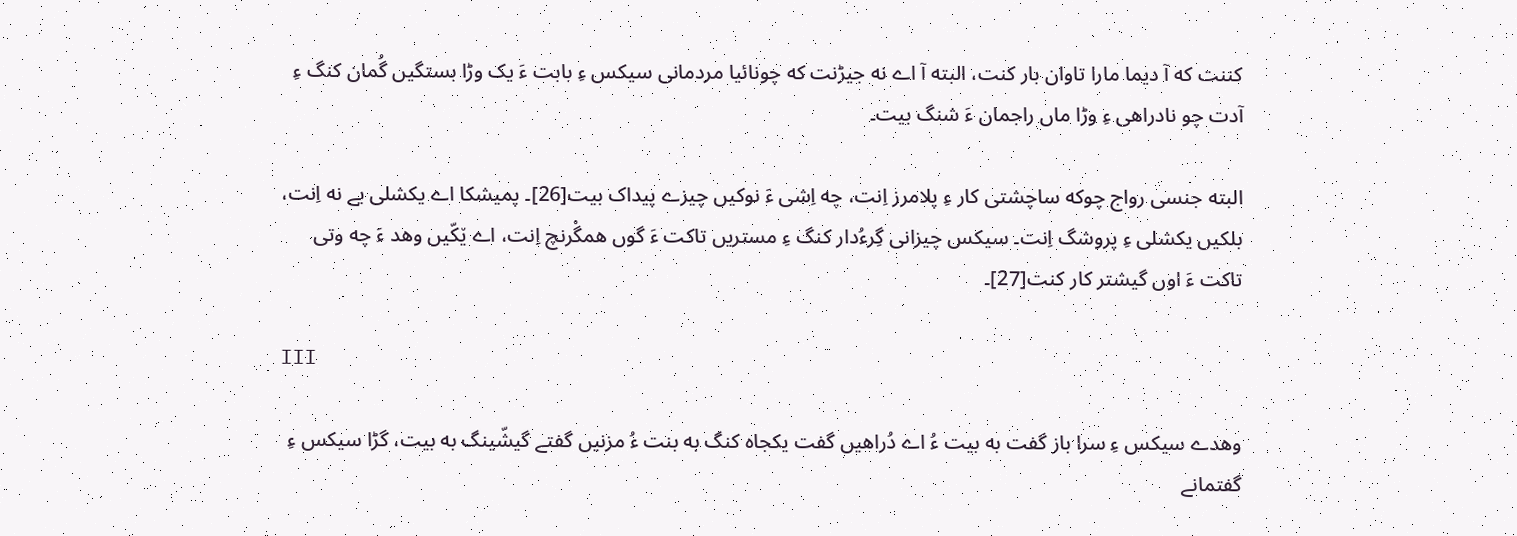کننت که آ دیما مارا تاوان بار کنت، البته آ اے نه جیڑنت که چونائیا مردمانی سیکس ءِ بابت ءَ یک وڑا بستگیں گُمان کنگ ءِ آدت چو نادراهی ءِ وڑا ماں راجمان ءَ شنگ بیت۔

البته جنسی رواج چوکه ساچشتی کار ءِ پلامرز اِنت، چه اِشی ءَ نوکیں چیزے پیداک بیت[26]۔ پمیشکا اے یکشلی یے نه اِنت، بلکیں یکشلی ءِ پروشگ اِنت۔ سیکس چیزانی گِرءُدار کنگ ءِ مستریں تاکت ءَ گوں همگْرنچ اِنت، اے ی٘کّیں وهد ءَ چه وتی تاکت ءَ اوں گیشتر کار کنت[27]۔

III

وهدے سیکس ءِ سرا باز گفت به بیت ءُ اے دُراهیں گفت یکجاه کنگ به بنت ءُ مزنیں گفتے گیشّینگ به بیت، گڑا سیکس ءِ گفتمانے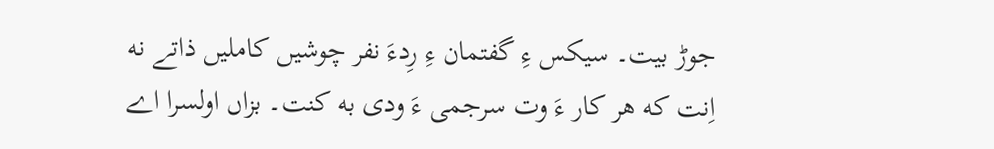جوڑ بیت۔ سیکس ءِ گفتمان ءِ رِدءَ نفر چوشیں کاملیں ذاتے نه اِنت که هر کار ءَ وت سرجمی ءَ ودی به کنت۔ بزاں اولسرا اے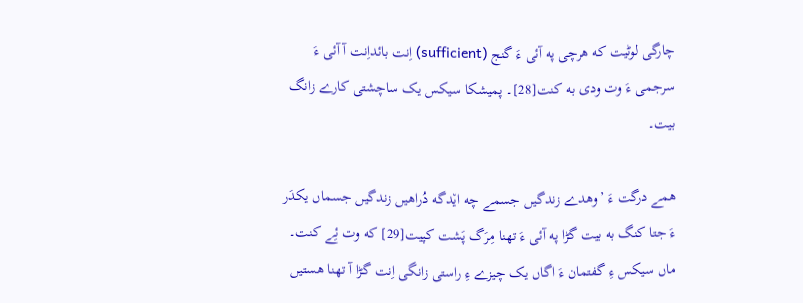چارگی لوٹیت که هرچی په آئی ءَ گنج (sufficient) اِنت بائداِنت آ آئی ءَ سرجمی ءَ وت ودی به کنت[28]۔ پمیشکا سیکس یک ساچشتی کارے زانگ بیت۔

همے درگت ءَ ’وهدے زندگیں جسمے چه ای٘دگه دُراهیں زندگیں جسماں یکدَر ءَ جتا کنگ به بیت گڑا په آئی ءَ تهنا مِرَگ پَشت کپیت[29] که وت ئِے کنت۔ ماں سیکس ءِ گفتمان ءَ اگاں یک چیزے ءِ راستی زانگی اِنت گڑا آ تهنا هستیں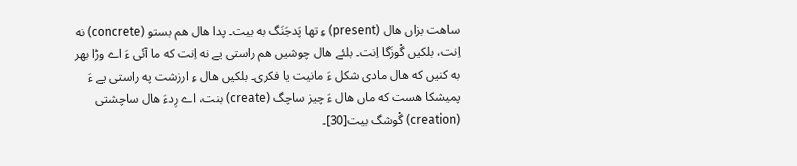ساھت بزاں ھال (present) ءِ تها پَدجَنَگ به بیت۔ پدا ھال هم بستو (concrete) نه اِنت، بلکیں گْوزَگا اِنت۔ بلئے ھال چوشیں هم راستی یے نه اِنت که ما آئی ءَ اے وڑا بهر به کنیں که ھال مادی شکل ءَ مانیت یا فکری۔ بلکیں ھال ءِ ارزشت په راستی یے ءَ پمیشکا هست که ماں ھال ءَ چیز ساچگ (create) بنت، اے رِدءَ ھال ساچشتی (creation) گْوشگ بیت[30]۔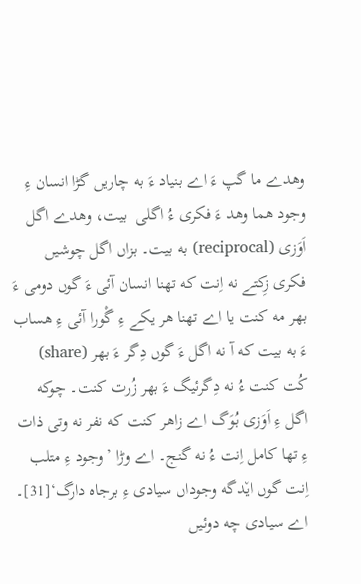وهدے ما گپ ءَ اے بنیاد ءَ به چاریں گڑا انسان ءِ وجود هما وهد ءَ فکری ءُ اگلی  بیت، وهدے اگل اَوَزی (reciprocal) به بیت۔ بزاں اگل چوشیں فکری زِکتے نه اِنت که تهنا انسان آئی ءَ گوں دومی ءَ بهر مه کنت یا اے تهنا هر یکے ءِ گْورا آئی ءِ ھساب ءَ به بیت که آ نه اگل ءَ گوں دِگر ءَ بهر (share) کُت کنت ءُ نه دِگرئیگ ءَ بهر زُرت کنت۔ چوکه اگل ءِ اَوَزی بُوَگ اے زاهر کنت که نفر نه وتی ذات ءِ تها کامل اِنت ءُ نه گنج۔ اے وڑا ’وجود ءِ متلب اِنت گوں ای٘دگه وجوداں سیادی ءِ برجاه دارگ‘[31]۔ اے سیادی چه دوئیں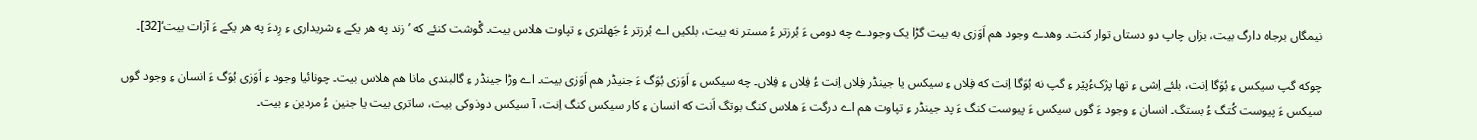نیمگاں برجاه دارگ بیت، بزاں چاپ دو دستاں توار کنت۔ وهدے وجود هم اَوَزی به بیت گڑا یک وجودے چه دومی ءَ بُرزتر ءُ مستر نه بیت، بلکیں اے بُرزتر ءُ جَهلتری ءِ تپاوت هلاس بیت۔ گْوشت کنئے که ’زند په هر یکے ءِ شریداری ءِ رِدءَ په هر یکے ءَ آزات بیت‘[32]۔

چوکه گپ سیکس ءِ بُوَگا اِنت، بلئے اِشی ءِ تها پرٛکءُپی٘ر ءِ گپ نه بُوَگا اِنت که فِلاں ءِ سیکس یا جینڈر فِلاں اِنت ءُ فِلاں ءِ فِلاں۔ چه سیکس ءِ اَوَزی بُوَگ ءَ جنیڈر هم اَوَزی بیت۔ اے وڑا جینڈر ءِ گالبندی مانا هم هلاس بیت۔ چونائیا وجود ءِ اَوَزی بُوَگ ءَ انسان ءِ وجود گوں سیکس ءَ پیوست کُتگ ءُ بستگ۔ انسان ءِ وجود ءَ گوں سیکس ءَ پیوست کنگ ءَ پد جینڈر ءِ تپاوت هم اے درگت ءَ هلاس کنگ بوتگ اَنت که انسان ءِ کار سیکس کنگ اِنت، آ سیکس دوذوکی بیت، ساتری بیت یا جنین ءُ مردین ءِ بیت۔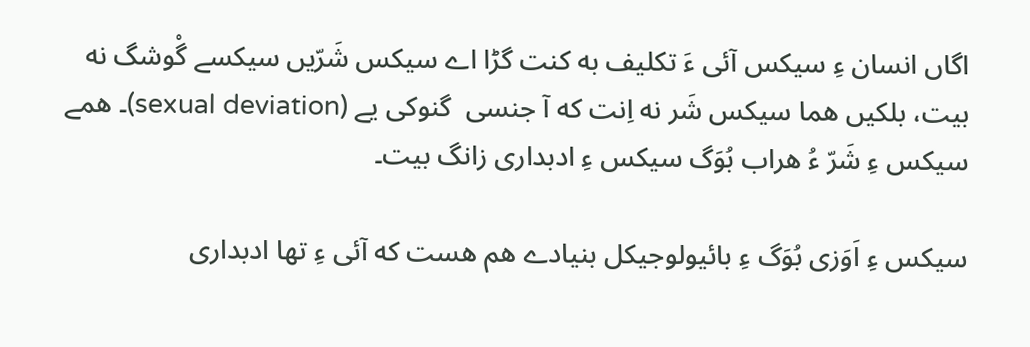اگاں انسان ءِ سیکس آئی ءَ تکلیف به کنت گڑا اے سیکس شَرّیں سیکسے گْوشگ نه بیت، بلکیں هما سیکس شَر نه اِنت که آ جنسی  گنوکی یے (sexual deviation)۔ همے سیکس ءِ شَرّ ءُ ھراب بُوَگ سیکس ءِ ادبداری زانگ بیت۔

سیکس ءِ اَوَزی بُوَگ ءِ بائیولوجیکل بنیادے هم هست که آئی ءِ تها ادبداری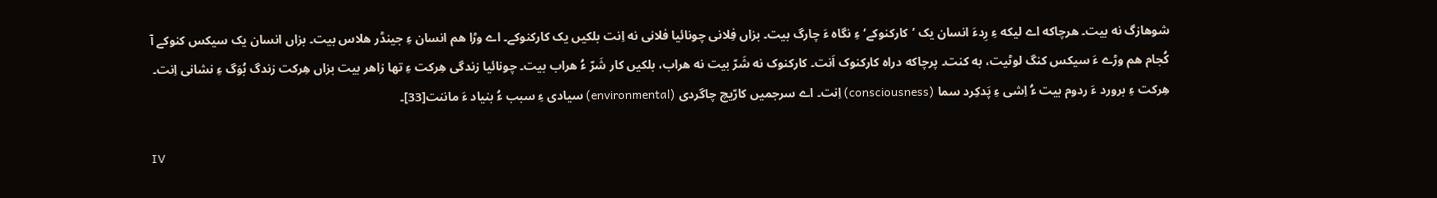شوهازگ نه بیت۔ هرچاکه اے لیکه ءِ رِدءَ انسان یک ’کارکنوکے‘ ءِ نگاه ءَ چارگ بیت۔ بزاں فِلانی چونائیا فلانی نه اِنت بلکیں یک کارکنوکے۔ اے وڑا هم انسان ءِ جینڈر هلاس بیت۔ بزاں انسان یک سیکس کنوکے آ کُجام هم وڑے ءَ سیکس کنگ لوٹیت، به کنت۔ پرچاکه دراه کارکنوک اَنت۔ کارکنوک نه شَرّ بیت نه ھراب، بلکیں کار شَرّ ءُ ھراب بیت۔ چونائیا زندگی ھِرکت ءِ تها زاهر بیت بزاں ھِرکت زندگ بُوَگ ءِ نشانی اِنت۔ ھِرکت ءِ برورد ءَ ردوم بیت ءُ اِشی ءِ پَدکِرد سما (consciousness) اِنت۔ اے سرجمیں کارّیچ چاگردی (environmental) سیادی ءِ سبب ءُ بنیاد ءَ ماننت[33]۔

IV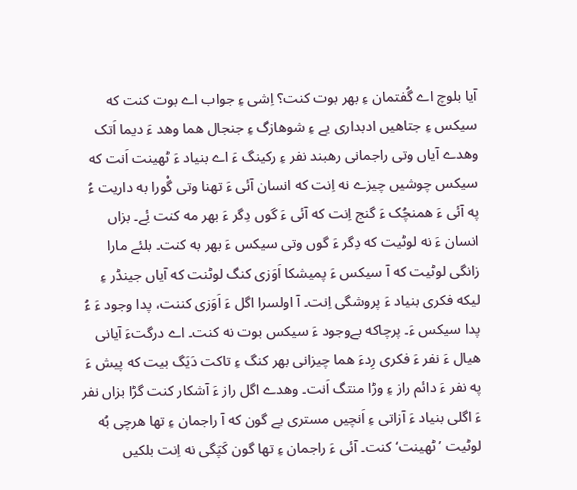آیا بلوچ اے گُفتمان ءِ بهر بوت کنت؟ اِشی ءِ جواب اے بوت کنت که سیکس ءِ جتاهیں ادبداری یے ءِ شوهازگ ءِ جنجال هما وهد ءَ دیما اَتک وهدے آیاں وتی راجمانی رهبند نفر ءِ رکینگ ءَ اے بنیاد ءَ ٹهینت اَنت که سیکس چوشیں چیزے نه اِنت که انسان آئی ءَ تهنا وتی گْورا به داریت ءُ په آئی ءَ همنچُک ءَ گنج اِنت که آئی ءَ گوں دِگر ءَ بهر مه کنت ئِے۔ بزاں انسان ءَ نه لوٹیت که دِگر ءَ گوں وتی سیکس ءَ بهر به کنت۔ بلئے مارا زانگی لوٹیت که آ سیکس ءَ پمیشکا اَوَزی کنگ لوٹنت که آیاں جینڈر ءِ لیکه فکری بنیاد ءَ پروشگی اِنت۔ آ اولسرا اگل ءَ اَوَزی کننت، پدا وجود ءَ ءُ پدا سیکس ءَ۔ پرچاکه بےوجود ءَ سیکس بوت نه کنت۔ اے درگتءَ آیانی ھیال ءَ نفر ءَ فکری رِدءَ هما چیزانی بهر کنگ ءِ تاکت دَیَگ بیت که پیش ءَ په نفر ءَ دائم راز ءِ وڑا منتگ اَنت۔ وهدے اگل راز ءَ آشکار کنت گڑا بزاں نفر ءَ اگلی بنیاد ءَ آزاتی ءِ اَنچیں مستری یے گون که آ راجمان ءِ تها هرچی بُه لوٹیت ’ٹهینت‘ کنت۔ آئی ءَ راجمان ءِ تها گون کَپَگی نه اِنت بلکیں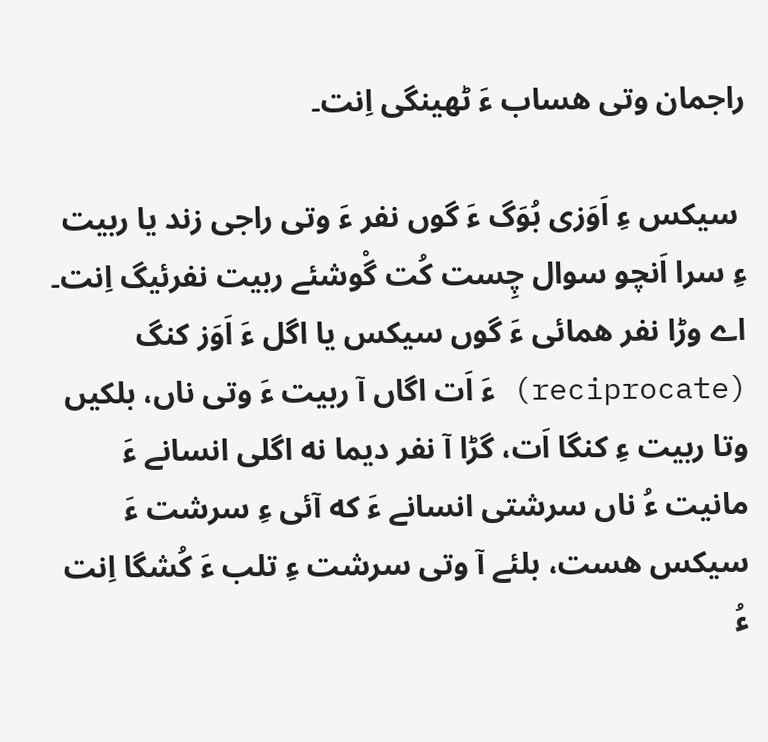راجمان وتی ھساب ءَ ٹهینگی اِنت۔

 سیکس ءِ اَوَزی بُوَگ ءَ گوں نفر ءَ وتی راجی زند یا ربیت ءِ سرا اَنچو سوال چِست کُت گْوشئے ربیت نفرئیگ اِنت۔ اے وڑا نفر همائی ءَ گوں سیکس یا اگل ءَ اَوَز کنگ (reciprocate) ءَ اَت اگاں آ ربیت ءَ وتی ناں، بلکیں وتا ربیت ءِ کنگا اَت، گڑا آ نفر دیما نه اگلی انسانے ءَ مانیت ءُ ناں سرشتی انسانے ءَ که آئی ءِ سرشت ءَ سیکس هست، بلئے آ وتی سرشت ءِ تلب ءَ کُشگا اِنت ءُ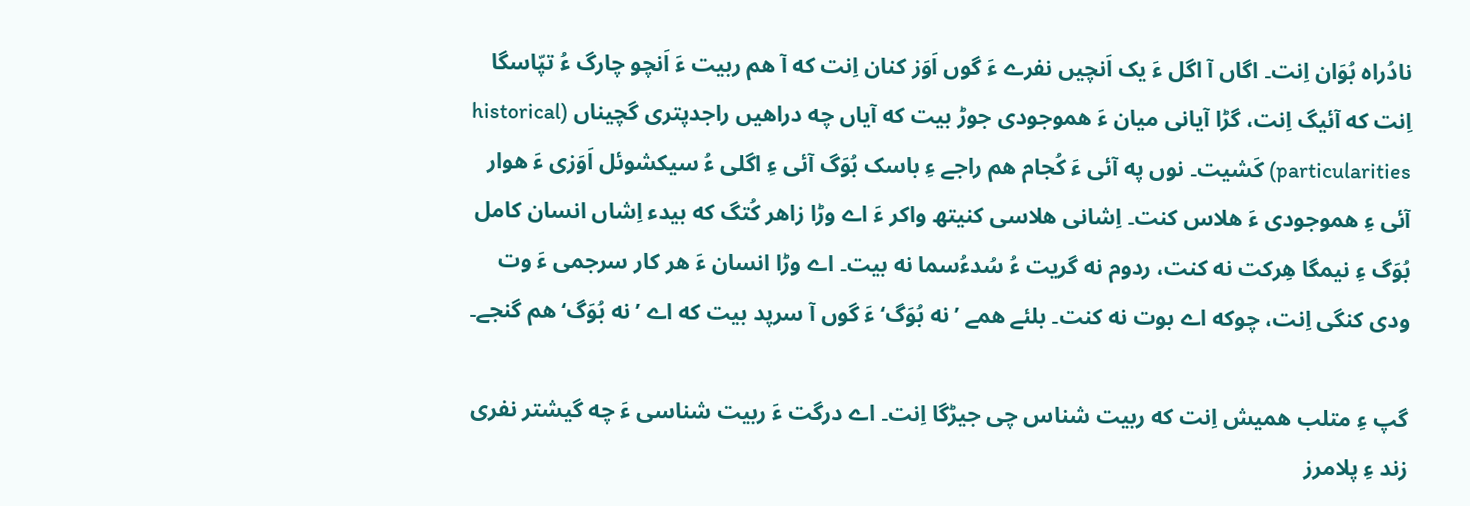نادُراه بُوَان اِنت۔ اگاں آ اگل ءَ یک اَنچیں نفرے ءَ گوں اَوَز کنان اِنت که آ هم ربیت ءَ اَنچو چارگ ءُ تپّاسگا اِنت که آئیگ اِنت، گڑا آیانی میان ءَ هموجودی جوڑ بیت که آیاں چه دراهیں راجدپتری گچیناں (historical particularities) کَشیت۔ نوں په آئی ءَ کُجام هم راجے ءِ باسک بُوَگ آئی ءِ اگلی ءُ سیکشوئل اَوَزی ءَ هوار آئی ءِ هموجودی ءَ هلاس کنت۔ اِشانی هلاسی کنیتھ واکر ءَ اے وڑا زاهر کُتگ که بیدء اِشاں انسان کامل بُوَگ ءِ نیمگا ھِرکت نه کنت، ردوم نه گریت ءُ سُدءُسما نه بیت۔ اے وڑا انسان ءَ هر کار سرجمی ءَ وت ودی کنگی اِنت، چوکه اے بوت نه کنت۔ بلئے همے ’نه بُوَگ‘ ءَ گوں آ سرپد بیت که اے ’نه بُوَگ‘ هم گنجے۔

گپ ءِ متلب همیش اِنت که ربیت شناس چی جیڑگا اِنت۔ اے درگت ءَ ربیت شناسی ءَ چه گیشتر نفری زند ءِ پلامرز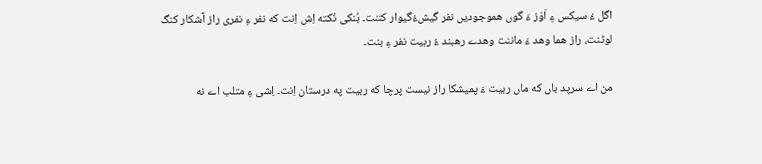اگل ءُ سیکس ءِ اَوَز ءَ گوں هموجودیں نفر گیشءُگیوار کننت۔ بُنکی نُکته اِش اِنت که نفر ءِ نفری راز آشکار کنگ لوٹنت، راز هما وهد ءَ ماننت وهدے رهبند ءُ ربیت نفر ءِ بنت۔

من اے سرپد باں که ماں ربیت ءَ پمیشکا راز نیست پرچا که ربیت په درستان اِنت۔ اِشی ءِ متلب اے نه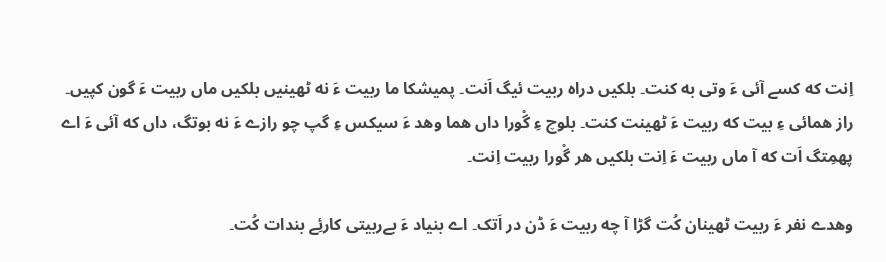اِنت که کسے آئی ءَ وتی به کنت۔ بلکیں دراه ربیت ئیگ اَنت۔ پمیشکا ما ربیت ءَ نه ٹهینیں بلکیں ماں ربیت ءَ گون کپیں۔ راز همائی ءِ بیت که ربیت ءَ ٹهینت کنت۔ بلوچ ءِ گْورا داں هما وهد ءَ سیکس ءِ گپ چو رازے ءَ نه بوتگ، داں که آئی ءَ اے پهمِتگ اَت که آ ماں ربیت ءَ اِنت بلکیں هر گْورا ربیت اِنت۔

وهدے نفر ءَ ربیت ٹهینان کُت گڑا آ چه ربیت ءَ ڈن در اَتک۔ اے بنیاد ءَ بےربیتی کارئِے بندات کُت۔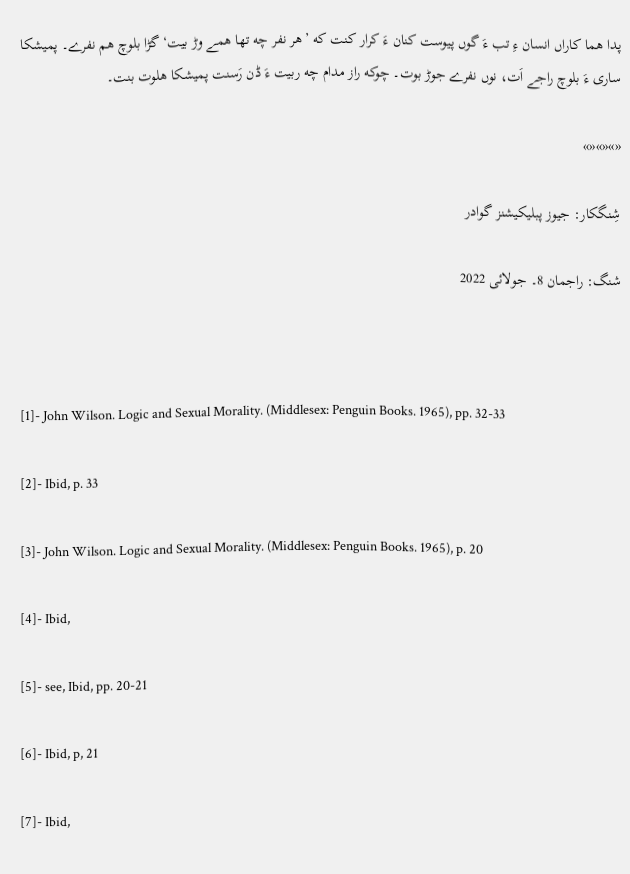پدا هما کاراں انسان ءِ تب ءَ گوں پیوست کنان ءَ کرار کنت که ’هر نفر چه تها همے وڑ بیت‘ گڑا بلوچ هم نفرے۔ پمیشکا ساری ءَ بلوچ راجے اَت، نوں نفرے جوڑ بوت۔ چوکه راز مدام چه ربیت ءَ ڈن رَسنت پمیشکا هلوت بنت۔

«»«»«»

شِنگکار: جیوز پبلیکیشنز گوادر

شنگ: راجمان 8۔ جولائی 2022



[1]- John Wilson. Logic and Sexual Morality. (Middlesex: Penguin Books. 1965), pp. 32-33

[2]- Ibid, p. 33

[3]- John Wilson. Logic and Sexual Morality. (Middlesex: Penguin Books. 1965), p. 20

[4]- Ibid,

[5]- see, Ibid, pp. 20-21

[6]- Ibid, p, 21

[7]- Ibid,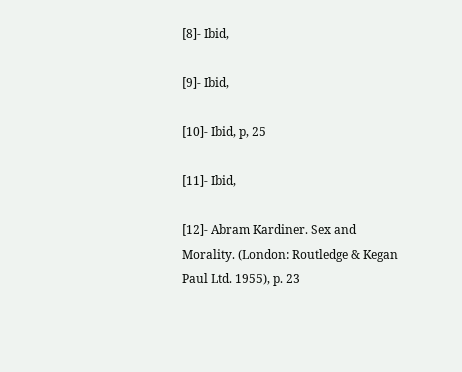[8]- Ibid,

[9]- Ibid,

[10]- Ibid, p, 25

[11]- Ibid,

[12]- Abram Kardiner. Sex and Morality. (London: Routledge & Kegan Paul Ltd. 1955), p. 23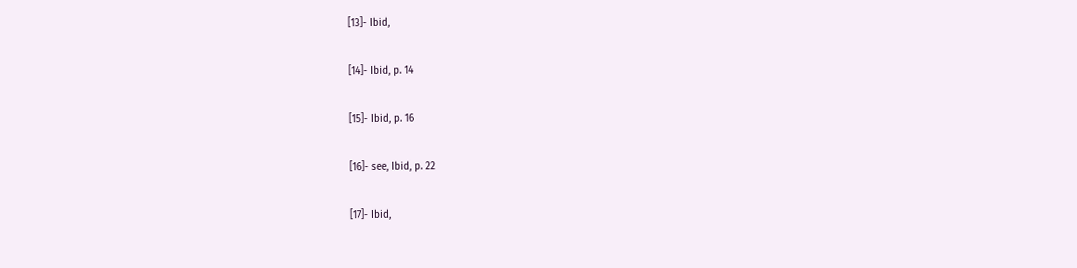[13]- Ibid,

[14]- Ibid, p. 14

[15]- Ibid, p. 16

[16]- see, Ibid, p. 22

[17]- Ibid,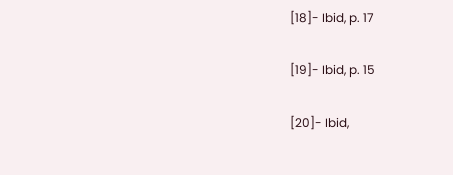[18]- Ibid, p. 17

[19]- Ibid, p. 15

[20]- Ibid,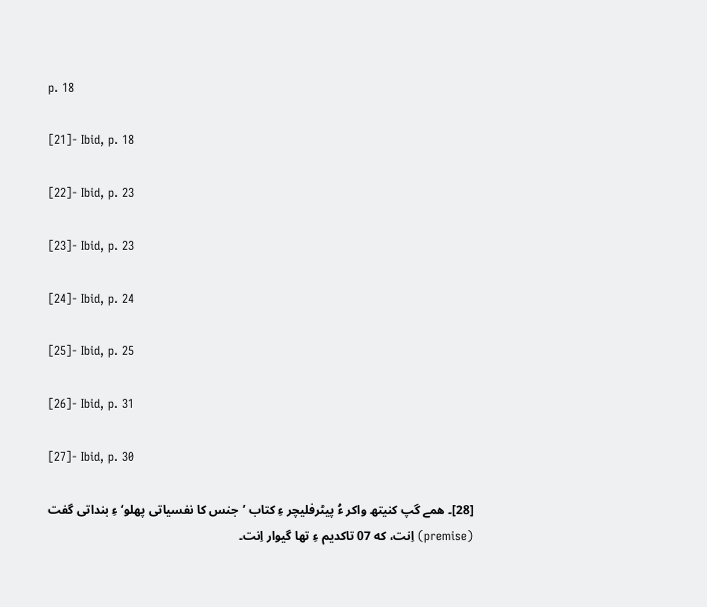p. 18

[21]- Ibid, p. 18

[22]- Ibid, p. 23

[23]- Ibid, p. 23

[24]- Ibid, p. 24

[25]- Ibid, p. 25

[26]- Ibid, p. 31

[27]- Ibid, p. 30

[28]۔ همے گپ کنیتھ واکر ءُ پیٹرفلیچر ءِ کتاب ’جنس کا نفسیاتی پهلو‘ ءِ بنداتی گفت (premise) اِنت، که 07 تاکدیم ءِ تها گیوار اِنت۔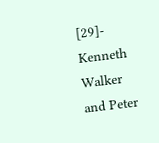[29]-  Kenneth Walker and Peter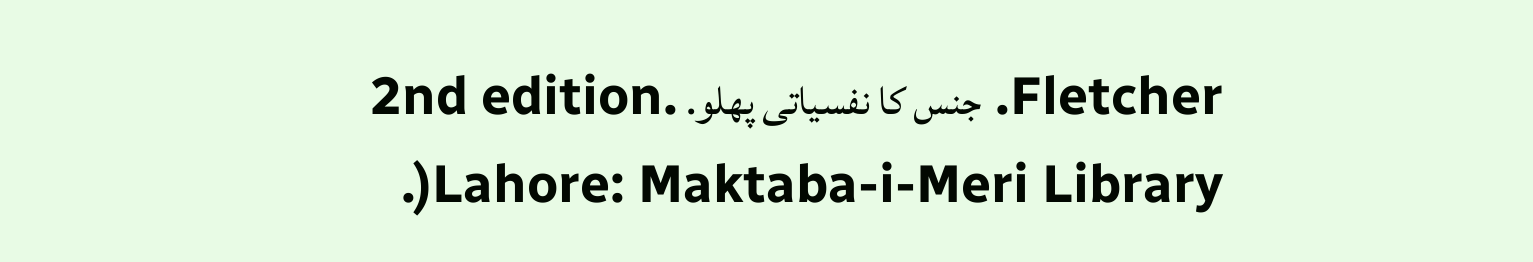Fletcher. جنس کا نفسیاتی پهلو. 2nd edition. )Lahore: Maktaba-i-Meri Library.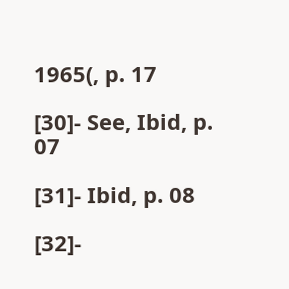1965(, p. 17

[30]- See, Ibid, p. 07

[31]- Ibid, p. 08

[32]-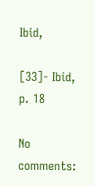Ibid,

[33]- Ibid, p. 18

No comments: